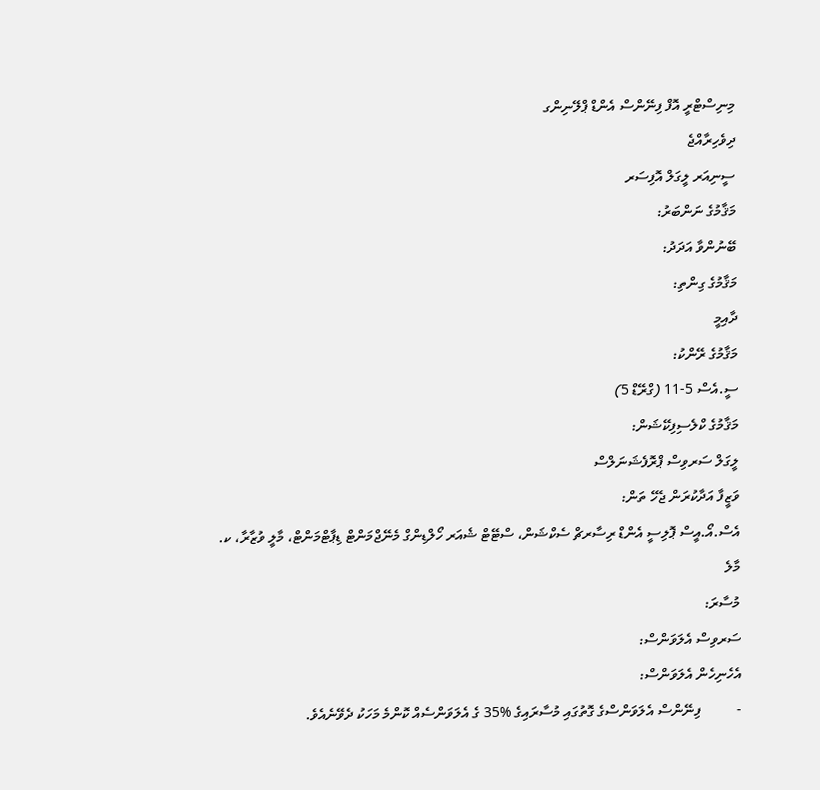މިނިސްޓްރީ އޮފް ފިނޭންސް އެންޑް ޕްލޭނިންގ
ދިވެހިރާއްޖެ
ސީނިއަރ ލީގަލް އޮފިސަރ
މަޤާމުގެ ނަންބަރު:
ބޭނުންވާ އަދަދު:
މަޤާމުގެ ގިންތި:
ދާއިމީ
މަޤާމުގެ ރޭންކު:
ސީ.އެސް 5-11 (ގްރޭޑް 5)
މަޤާމުގެ ކްލެސިފިކޭޝަން:
ލީގަލް ސަރވިސް ޕްރޮފެޝަނަލްސް
ވަޒީފާ އަދާކުރަން ޖެހޭ ތަން:
އެސް.އޯ.އީސް ޕޮލިސީ އެންޑް ރިސާރޗް ސެކްޝަން، ސްޓޭޓް ޝެއަރ ހޯލްޑިންގް މެނޭޖްމަންޓް ޑިޕާޓްމަންޓް، މާލީ ވުޒާރާ، ކ. މާލެ
މުސާރަ:
ސަރވިސް އެލަވަންސް:
އެހެނިހެން އެލަވަންސް:
-          ފިނޭންސް އެލަވަންސްގެ ގޮތުގައި މުސާރައިގެ %35 ގެ އެލަވަންސެއް ކޮންމެ މަހަކު ދެވޭނެއެވެ.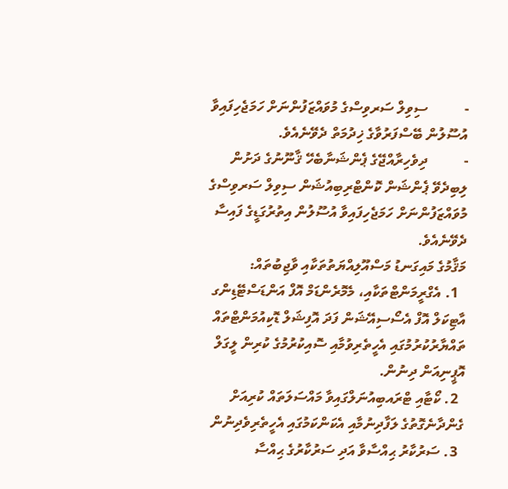-          ސިވިލް ސަރވިސްގެ މުވައްޒަފުންނަށް ހަމަޖެހިފައިވާ އުސޫލުން ބޭސްފަރުވާގެ ޚިދުމަތް ދެވޭނެއެވެ.
-          ދިވެހިރާއްޖޭގެ ޕެންޝަނާބެހޭ ޤާނޫނުގެ ދަށުން ލިބިދެވޭ ޕެންޝަން ކޮންޓްރިބިއުޝަން ސިވިލް ސަރވިސްގެ މުވައްޒަފުންނަށް ހަމަޖެހިފައިވާ އުސޫލުން އިތުރުގަޑީގެ ފައިސާ ދެވޭނެއެވެ.
މަޤާމުގެ މައިގަނޑު މަސްއޫލިއްޔަތުތަކާއި ވާޖިބުތައް:
  1. އެގްރީމަންޓްތަކާއި، މެމޮރެންޑަމް އޮފް އަންޑަސްޓޭޑިންގ އާޓިކަލް އޮފް އެސޯސިއޭޝަން ފަދަ އޮފިޝަލް ޑޮކިއުމަންޓްތައް ތައްޔާރުކުރުމުގައި އެހީތެރިވުމާއި ސޮއިކުރުމުގެ ކުރިން ލީގަލް އޮޕީނިއަން ދިނުން.
  2. ކޯޓާއި ޓްރައބިއުނަލްގައިވާ މައްސަލަތައް ކުރިއަށް ގެންދާނެގޮތުގެ ލަފާދިނުމާއި އެކަންކަމުގައި އެހީތެރިވެދިނުން
  3. ސަރުކާރު ޙިއްސާވާ އަދި ސަރުކާރުގެ ޙިއްސާ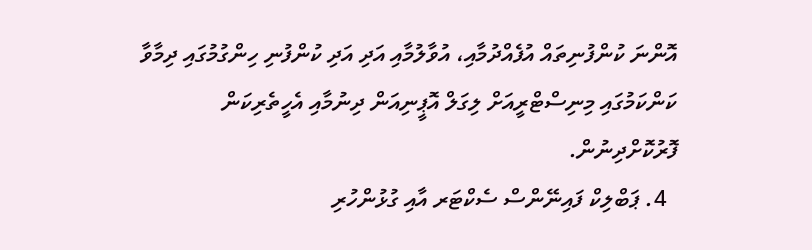އޮންނަ ކުންފުނިތައް އުފެއްދުމާއި، އުވާލުމާއި އަދި އަދި ކުންފުނި ހިންގުމުގައި ދިމާވާ ކަންކަމުގައި މިނިސްޓްރީއަށް ލިގަލް އޮޕީނިއަން ދިނުމާއި އެހީތެރިކަން ފޮރުކޮށްދިނުން.
  4. ޕަބްލިކް ފައިނޭންސް ސެކްޓަރ އާއި ގުޅުންހުރި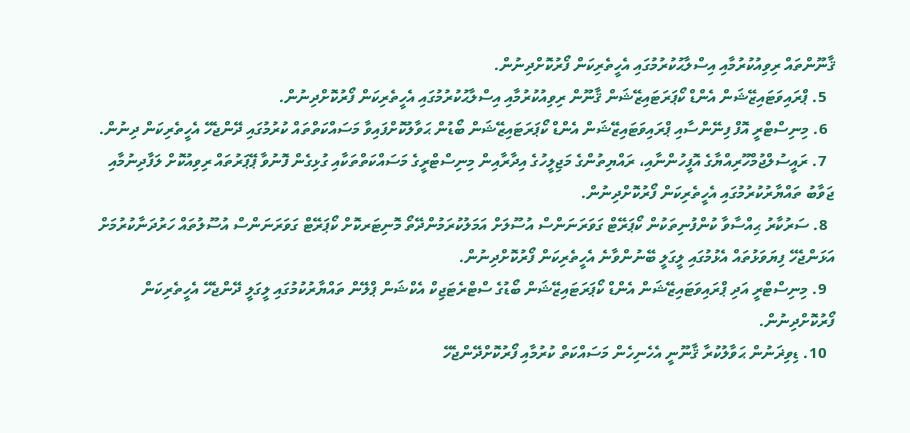ޤާނޫންތައް ރިވިއުކުރުމާއި އިސްލާޙުކުރުމުގައި އެހީތެރިކަން ފޯރުކޮށްދިނުން.
  5. ޕްރައިވަޓައިޒޭޝަން އެންޑް ކޯޕަރަޓައިޒޭޝަން ޤާނޫން ރިވިއުކުރުމާއި އިސްލާޙުކުރުމުގައި އެހީތެރިކަން ފޯރުކޮށްދިނުން.
  6. މިނިސްޓްރީ އޮފް ފިނޭންސާއި ޕްރައިވަޓައިޒޭޝަން އެންޑް ކޯޕަރަޓައިޒޭޝަން ބޯޑުން ޙަވާލުކޮށްފައިވާ މަސައްކަތްތައް ކުރުމުގައި ދޭންޖެހޭ އެހީތެރިކަން ދިނުން.
  7. ރައީސުލްޖުމްހޫރިއްޔާގެ އޮފީހުންނާއި، ރައްޔިތުންގެ މަޖިލީހުގެ އިދާރާއިން މިނިސްޓްރީގެ މަސައްކަތްތަކާއި ގުޅިގެން ފޮނުވާ ޕޭޕަރުތައް ރިވިއުކޮށް ލަފާދިނުމާއި ޖަވާބު ތައްޔާރުކުރުމުގައި އެހީތެރިކަން ފޯރުކޮށްދިނުން.
  8. ސަރުކާރު ޙިއްސާވާ ކުންފުނިތަކުން ކޯޕަރޭޓް ގަވަރަނަންސް އުސޫލަށް އަމަލުކުރަމުންދޭތޯ މޮނިޓަރކޮށް ކޯޕަރޭޓް ގަވަރަނަންސް އުސޫލުތައް ހަރުދަނާކުރުމަށް އަޅަންޖެހޭ ފިޔަވަޅުތައް އެޅުމުގައި ލީގަލީ ބޭނުންވާނެ އެހީތެރިކަން ފޯރުކޮށްދިނުން.
  9. މިނިސްޓްރީ އަދި ޕްރައިވަޓައިޒޭޝަން އެންޑް ކޯޕަރަޓައިޒޭޝަން ބޯޑުގެ ސްޓްރެޓަޖިކް އެކްޝަން ޕްލޭން ތައްޔާރުކުމުގައި ލީގަލީ ދޭންޖެހޭ އެހީތެރިކަން ފޯރުކޮށްދިނުން.
  10. ޑިވިޜަނުން ޙަވާލުކުރާ ޤާނޫނީ އެހެނިހެން މަސައްކަތް ކުރުމާއި ފޯރުކޮށްދޭންޖެހޭ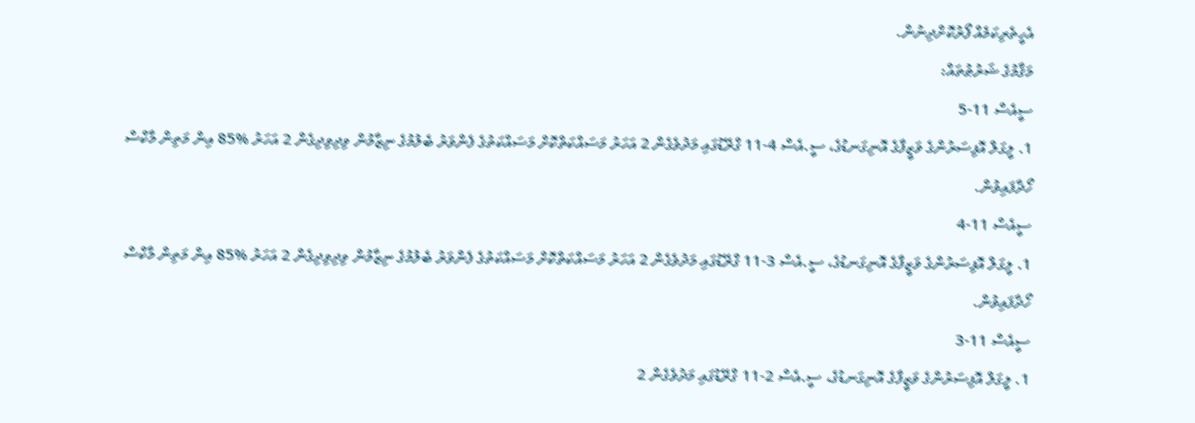އެހީތެރިކަމެއް ފޯރުކޮށްދިނުން.
މަޤާމުގެ ޝަރުޠުތައް:
ސީއެސް 11-5
1. ލީގަލް އޮފިސަރުންގެ ވަޒީފާގެ އޮނިގަނޑުގެ، ސީ.އެސް 4-11 ގްރޭޑުގައި މަދުވެގެން 2 އަހަރު މަސައްކަތްކޮށް މަސައްކަތުގެ ފެންވަރު ބެލުމުގެ ނިޒާމުން ވިދިވިދިގެން 2 އަހަރު %85 އިން މަތިން މާކްސް ހޯދާފައިވުން.
ސީއެސް 11-4
1. ލީގަލް އޮފިސަރުންގެ ވަޒީފާގެ އޮނިގަނޑުގެ، ސީ.އެސް 3-11 ގްރޭޑުގައި މަދުވެގެން 2 އަހަރު މަސައްކަތްކޮށް މަސައްކަތުގެ ފެންވަރު ބެލުމުގެ ނިޒާމުން ވިދިވިދިގެން 2 އަހަރު %85 އިން މަތިން މާކްސް ހޯދާފައިވުން.
ސީއެސް 11-3
1. ލީގަލް އޮފިސަރުންގެ ވަޒީފާގެ އޮނިގަނޑުގެ، ސީ.އެސް 2-11 ގްރޭޑުގައި މަދުވެގެން 2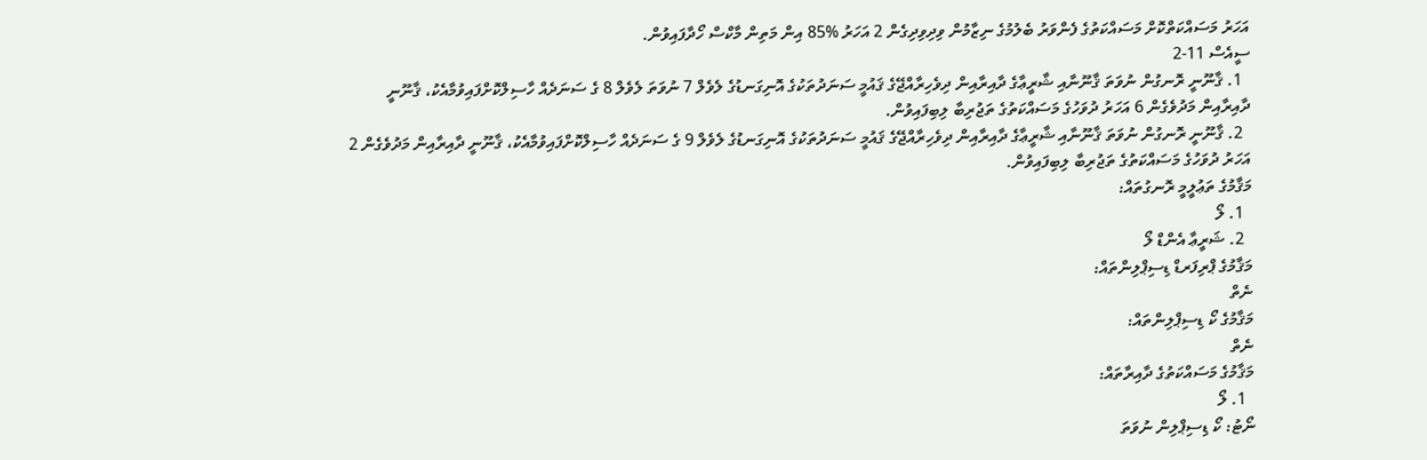އަހަރު މަސައްކަތްކޮށް މަސައްކަތުގެ ފެންވަރު ބެލުމުގެ ނިޒާމުން ވިދިވިދިގެން 2 އަހަރު %85 އިން މަތިން މާކްސް ހޯދާފައިވުން.
ސީއެސް 11-2
  1. ޤާނޫނީ ރޮނގުން ނުވަތަ ޤާނޫނާއި ޝާރީޢާގެ ދާއިރާއިން ދިވެހިރާއްޖޭގެ ޤައުމީ ސަނަދުތަކުގެ އޮނިގަނޑުގެ ލެވެލް 7 ނުވަތަ ލެވެލް 8 ގެ ސަނަދެއް ހާސިލްކޮށްފައިވުމާއެކު، ޤާނޫނީ ދާއިރާއިން މަދުވެގެން 6 އަހަރު ދުވަހުގެ މަސައްކަތުގެ ތަޖުރިބާ ލިބިފައިވުން.
  2. ޤާނޫނީ ރޮނގުން ނުވަތަ ޤާނޫނާއި ޝާރީޢާގެ ދާއިރާއިން ދިވެހިރާއްޖޭގެ ޤައުމީ ސަނަދުތަކުގެ އޮނިގަނޑުގެ ލެވެލް 9 ގެ ސަނަދެއް ހާސިލްކޮށްފައިވުމާއެކު، ޤާނޫނީ ދާއިރާއިން މަދުވެގެން 2 އަހަރު ދުވަހުގެ މަސައްކަތުގެ ތަޖުރިބާ ލިބިފައިވުން.
މަޤާމުގެ ތަޢުލީމީ ރޮނގުތައް:
  1. ލޯ
  2. ޝަރީޢާ އެންޑް ލޯ
މަޤާމުގެ ޕްރިފަރޑް ޑިސިޕްލިންތައް:
ނެތް
މަޤާމުގެ ކޯ ޑިސިޕްލިންތައް:
ނެތް
މަޤާމުގެ މަސައްކަތުގެ ދާއިރާތައް:
  1. ލޯ
ނޯޓު: ކޯ ޑިސިޕްލިން ނުވަތަ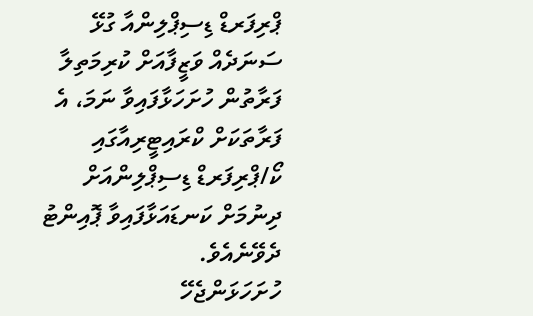ޕްރިފަރޑް ޑިސިޕްލިންއާ ގުޅޭ ސަނަދެއް ވަޒީފާއަށް ކުރިމަތިލާ ފަރާތުން ހުށަހަޅާފައިވާ ނަމަ، އެ ފަރާތަކަށް ކްރައިޓީރިއާގައި ކޯ/ޕްރިފަރޑް ޑިސިޕްލިންއަށް ދިނުމަށް ކަނޑައަޅާފައިވާ ޕޮއިންޓު ދެވޭނެއެވެ.
ހުށަހަޅަންޖެހޭ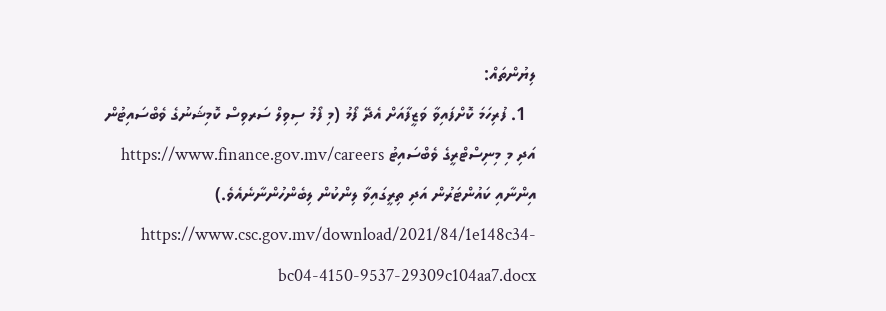ލިޔުންތައް:
  1. ފުރިހަމަ ކޮށްފައިވާ ވަޒީފާއަށް އެދޭ ފޯމު (މި ފޯމު ސިވިލް ސަރވިސް ކޮމިޝަނުގެ ވެބްސައިޓުން އަދި މި މިނިސްޓްރީގެ ވެބްސައިޓު https://www.finance.gov.mv/careers އިންނާއި ކައުންޓަރުން އަދި ތިރީގައިވާ ލިންކުން ލިބެންހުންނާނެއެވެ.)  https://www.csc.gov.mv/download/2021/84/1e148c34-bc04-4150-9537-29309c104aa7.docx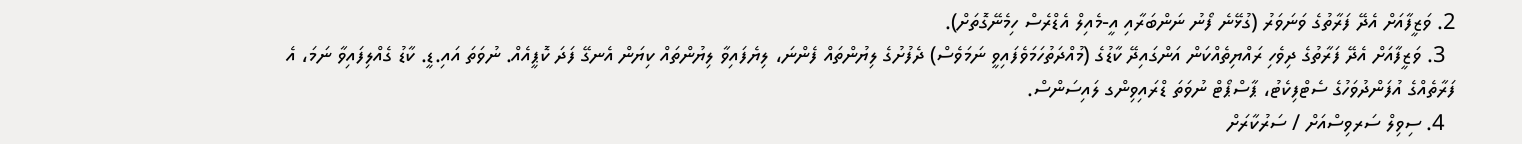2. ވަޒީފާއަށް އެދޭ ފަރާތުގެ ވަނަވަރު (ގުޅޭނެ ފޯނު ނަންބަރާއި އީ-މެއިލް އެޑްރެސް ހިމެނޭގޮތަށް).
  3. ވަޒީފާއަށް އެދޭ ފަރާތުގެ ދިވެހި ރައްޔިތެއްކަން އަންގައިދޭ ކާޑުގެ (މުއްދަތުހަމަވެފައިވީ ނަމަވެސް) ދެފުށުގެ ލިޔުންތައް ފެންނަ، ލިޔެފައިވާ ލިޔުންތައް ކިޔަން އެނގޭ ފަދަ ކޮޕީއެއް. ނުވަތަ އައި.ޑީ. ކާޑު ގެއްލިފައިވާ ނަމަ، އެ ފަރާތެއްގެ އުފަންދުވަހުގެ ސެޓްފިކެޓު، ޕާސްޕޯޓް ނުވަތަ ޑްރައިވިންގ ލައިސަންސް.
  4. ސިވިލް ސަރވިސްއަށް / ސަރުކާރަށް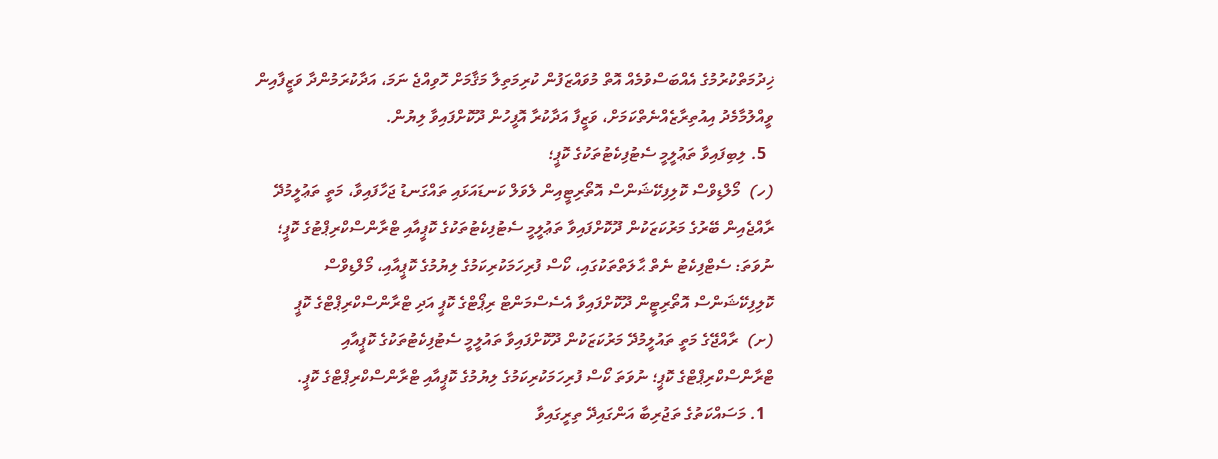ޚިދުމަތްކުރުމުގެ އެއްބަސްވުމެއް އޮތް މުވައްޒަފުން ކުރިމަތިލާ މަޤާމަށް ހޮވިއްޖެ ނަމަ، އަދާކުރަމުންދާ ވަޒީފާއިން ވީއްލުމާމެދު އިއުތިރާޒެއްނެތްކަމަށް، ވަޒީފާ އަދާކުރާ އޮފީހުން ދޫކޮށްފައިވާ ލިޔުން.
  5. ލިބިފައިވާ ތަޢުލީމީ ސެޓުފިކެޓުތަކުގެ ކޮޕީ؛
(ހ)  މޯލްޑިވްސް ކޮލިފިކޭޝަންސް އޮތޯރިޓީއިން ލެވަލް ކަނޑައަޅައި ތައްގަނޑު ޖަހާފައިވާ، މަތީ ތަޢުލީމުދޭ ރާއްޖެއިން ބޭރުގެ މަރުކަޒަކުން ދޫކޮށްފައިވާ ތަޢުލީމީ ސެޓުފިކެޓުތަކުގެ ކޮޕީއާއި ޓްރާންސްކްރިޕްޓުގެ ކޮޕީ؛ ނުވަތަ: ސެޓްފިކެޓު ނެތް ޙާލަތްތަކުގައި، ކޯސް ފުރިހަމަކުރިކަމުގެ ލިޔުމުގެ ކޮޕީއާއި، މޯލްޑިވްސް ކޮލިފިކޭޝަންސް އޮތޯރިޓީން ދޫކޮށްފައިވާ އެސެސްމަންޓް ރިޕޯޓްގެ ކޮޕީ އަދި ޓްރާންސްކްރިޕްޓްގެ ކޮޕީ
(ށ)  ރާއްޖޭގެ މަތީ ތައުލީމުދޭ މަރުކަޒަކުން ދޫކޮށްފައިވާ ތައުލީމީ ސެޓުފިކެޓުތަކުގެ ކޮޕީއާއި ޓްރާންސްކްރިޕްޓްގެ ކޮޕީ؛ ނުވަތަ ކޯސް ފުރިހަމަކުރިކަމުގެ ލިޔުމުގެ ކޮޕީއާއި ޓްރާންސްކްރިޕްޓްގެ ކޮޕީ.
  1. މަސައްކަތުގެ ތަޖުރިބާ އަންގައިދޭ ތިރީގައިވާ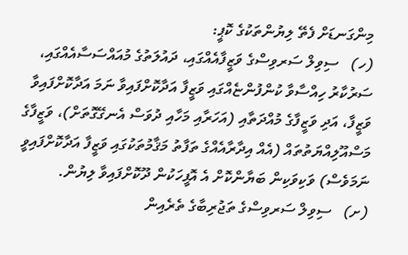މިންގަނޑަށް ފެތޭ ލިޔުންތަކުގެ ކޮޕީ:
(ހ)   ސިވިލް ސަރވިސްގެ ވަޒީފާއެއްގައި، ދައުލަތުގެ މުއައްސަސާއެއްގައި، ސަރުކާރު ހިއްސާވާ ކުންފުންޏެއްގައި ވަޒީފާ އަދާކޮށްފައިވާ ނަމަ އަދާކޮށްފައިވާ ވަޒީފާ، އަދި ވަޒީފާގެ މުއްދަތާއި (އަހަރާއި މަހާއި ދުވަސް އެނގޭގޮތަށް)، ވަޒީފާގެ މަސްއޫލިއްޔަތުތައް (އެއް އިދާރާއެއްގެ ތަފާތު މަޤާމުތަކުގައި ވަޒީފާ އަދާކޮށްފައިވީ ނަމަވެސް) ވަކިވަކިން ބަޔާންކޮށް އެ އޮފީހަކުން ދޫކޮށްފައިވާ ލިޔުން.
(ށ)   ސިވިލް ސަރވިސްގެ ތަޖުރިބާގެ ތެރެއިން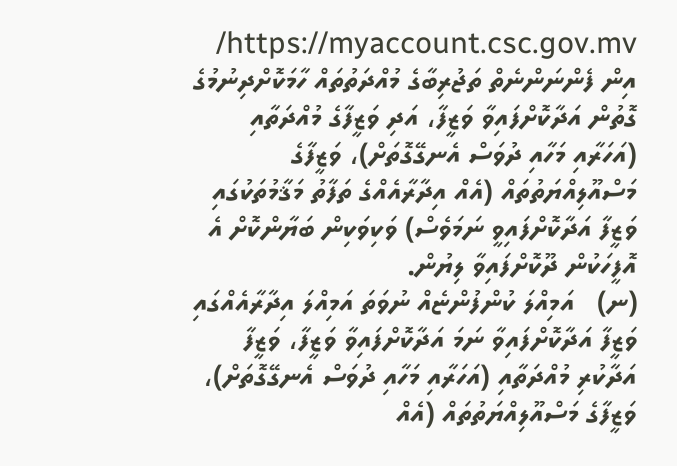https://myaccount.csc.gov.mv/ އިން ފެންނަންނެތް ތަޖުރިބާގެ މުއްދަތުތައް ހާމަކޮށްދިނުމުގެ ގޮތުން އަދާކޮށްފައިވާ ވަޒީފާ، އަދި ވަޒީފާގެ މުއްދަތާއި (އަހަރާއި މަހާއި ދުވަސް އެނގޭގޮތަށް)، ވަޒީފާގެ މަސްއޫލިއްޔަތުތައް (އެއް އިދާރާއެއްގެ ތަފާތު މަޤާމުތަކުގައި ވަޒީފާ އަދާކޮށްފައިވީ ނަމަވެސް) ވަކިވަކިން ބަޔާންކޮށް އެ އޮފީހަކުން ދޫކޮށްފައިވާ ލިޔުން.
(ނ)   އަމިއްލަ ކުންފުންޏެއް ނުވަތަ އަމިއްލަ އިދާރާއެއްގައި ވަޒީފާ އަދާކޮށްފައިވާ ނަމަ އަދާކޮށްފައިވާ ވަޒީފާ، ވަޒީފާ އަދާކުރި މުއްދަތާއި (އަހަރާއި މަހާއި ދުވަސް އެނގޭގޮތަށް)، ވަޒީފާގެ މަސްއޫލިއްޔަތުތައް (އެއް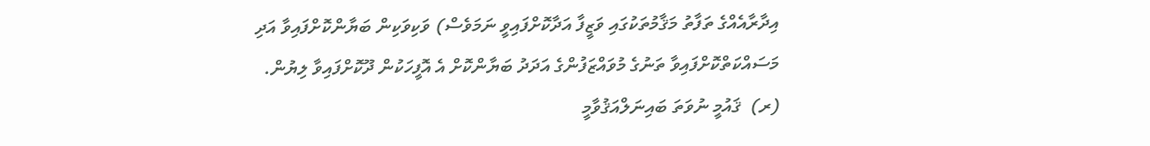އިދާރާއެއްގެ ތަފާތު މަޤާމުތަކުގައި ވަޒީފާ އަދާކޮށްފައިވީ ނަމަވެސް) ވަކިވަކިން ބަޔާންކޮށްފައިވާ އަދި މަސައްކަތްކޮށްފައިވާ ތަނުގެ މުވައްޒަފުންގެ އަދަދު ބަޔާންކޮށް އެ އޮފީހަކުން ދޫކޮށްފައިވާ ލިޔުން.
(ރ)  ޤައުމީ ނުވަތަ ބައިނަލްއަޤުވާމީ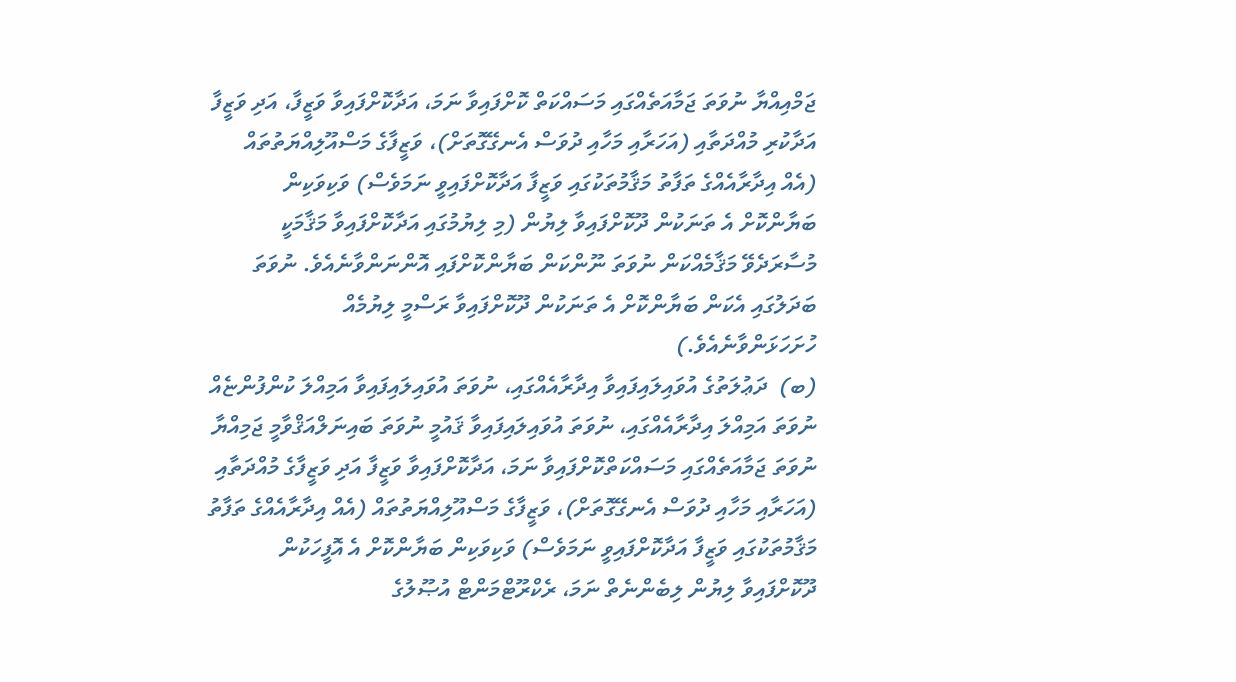ޖަމްއިއްޔާ ނުވަތަ ޖަމާއަތެއްގައި މަސައްކަތް ކޮށްފައިވާ ނަމަ، އަދާކޮށްފައިވާ ވަޒީފާ، އަދި ވަޒީފާ އަދާކުރި މުއްދަތާއި (އަހަރާއި މަހާއި ދުވަސް އެނގޭގޮތަށް)، ވަޒީފާގެ މަސްއޫލިއްޔަތުތައް (އެއް އިދާރާއެއްގެ ތަފާތު މަޤާމުތަކުގައި ވަޒީފާ އަދާކޮށްފައިވީ ނަމަވެސް) ވަކިވަކިން ބަޔާންކޮށް އެ ތަނަކުން ދޫކޮށްފައިވާ ލިޔުން (މި ލިޔުމުގައި އަދާކޮށްފައިވާ މަޤާމަކީ މުސާރަދެވޭ މަޤާމެއްކަން ނުވަތަ ނޫންކަން ބަޔާންކޮށްފައި އޮންނަންވާނެއެވެ. ނުވަތަ ބަދަލުގައި އެކަން ބަޔާންކޮށް އެ ތަނަކުން ދޫކޮށްފައިވާ ރަސްމީ ލިޔުމެއް ހުށަހަޅަންވާނެއެވެ.)
(ބ)  ދަޢުލަތުގެ އުވައިލައިފައިވާ އިދާރާއެއްގައި، ނުވަތަ އުވައިލައިފައިވާ އަމިއްލަ ކުންފުންޏެއް ނުވަތަ އަމިއްލަ އިދާރާއެއްގައި، ނުވަތަ އުވައިލައިފައިވާ ޤައުމީ ނުވަތަ ބައިނަލްއަޤްވާމީ ޖަމިއްޔާ ނުވަތަ ޖަމާއަތެއްގައި މަސައްކަތްކޮށްފައިވާ ނަމަ، އަދާކޮށްފައިވާ ވަޒީފާ އަދި ވަޒީފާގެ މުއްދަތާއި (އަހަރާއި މަހާއި ދުވަސް އެނގޭގޮތަށް)، ވަޒީފާގެ މަސްއޫލިއްޔަތުތައް (އެއް އިދާރާއެއްގެ ތަފާތު މަޤާމުތަކުގައި ވަޒީފާ އަދާކޮށްފައިވީ ނަމަވެސް) ވަކިވަކިން ބަޔާންކޮށް އެ އޮފީހަކުން ދޫކޮށްފައިވާ ލިޔުން ލިބެންނެތް ނަމަ، ރެކްރޫޓްމަންޓް އުޞޫލުގެ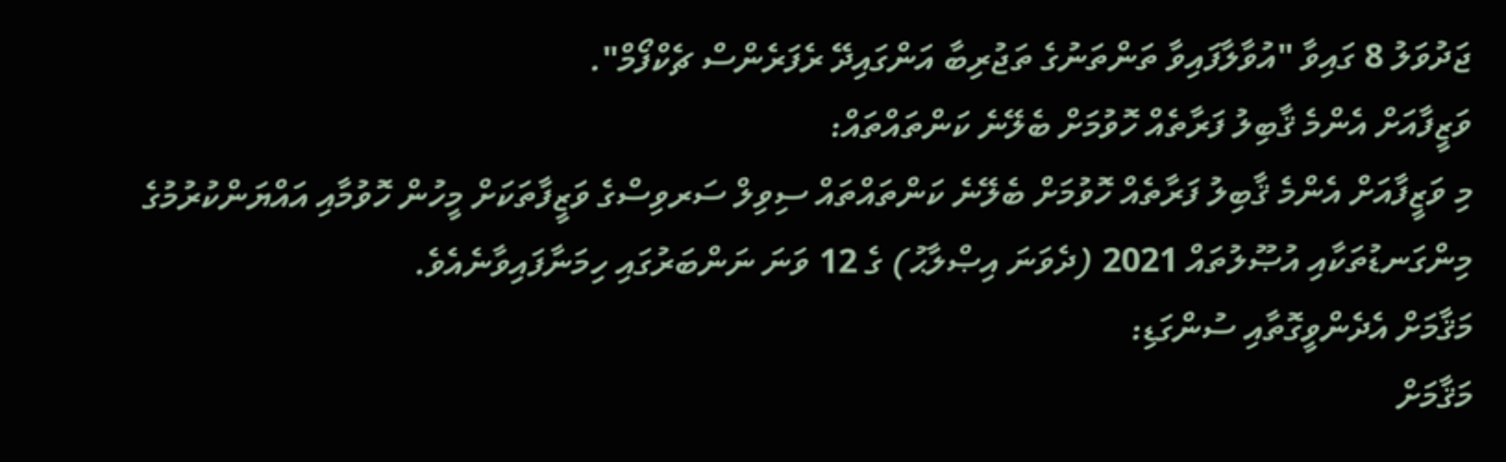ޖަދުވަލު 8 ގައިވާ "އުވާލާފައިވާ ތަންތަނުގެ ތަޖުރިބާ އަންގައިދޭ ރެފަރެންސް ޗެކްފޯމް".
ވަޒީފާއަށް އެންމެ ޤާބިލު ފަރާތެއް ހޮވުމަށް ބެލޭނެ ކަންތައްތައް:
މި ވަޒީފާއަށް އެންމެ ޤާބިލު ފަރާތެއް ހޮވުމަށް ބެލޭނެ ކަންތައްތައް ސިވިލް ސަރވިސްގެ ވަޒީފާތަކަށް މީހުން ހޮވުމާއި އައްޔަންކުރުމުގެ މިންގަނޑުތަކާއި އުޞޫލުތައް 2021 (ދެވަނަ އިޞްލާޙު) ގެ 12 ވަނަ ނަންބަރުގައި ހިމަނާފައިވާނެއެވެ.
މަޤާމަށް އެދެންވީގޮތާއި ސުންގަޑި:
މަޤާމަށް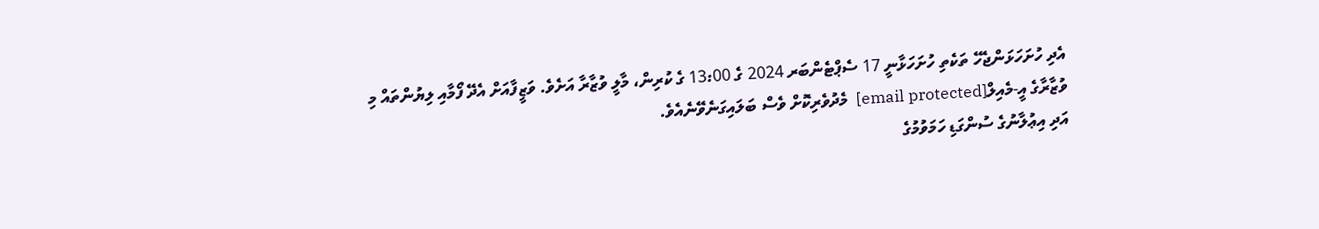އެދި ހުށަހަޅަންޖެހޭ ތަކެތި ހުށަހަޅާނީ 17 ސެޕްޓެންބަރ 2024 ގެ 13:00 ގެ ކުރިން، މާލީ ވުޒާރާ އަށެވެ. ވަޒީފާއަށް އެދޭ ފޯމާއި ލިޔުންތައް މި ވުޒާރާގެ އީ-މެއިލް[email protected]  މެދުވެރިކޮށް ވެސް ބަލައިގަނެވޭނެއެވެ.
އަދި އިޢުލާނުގެ ސުންގަޑި ހަމަވުމުގެ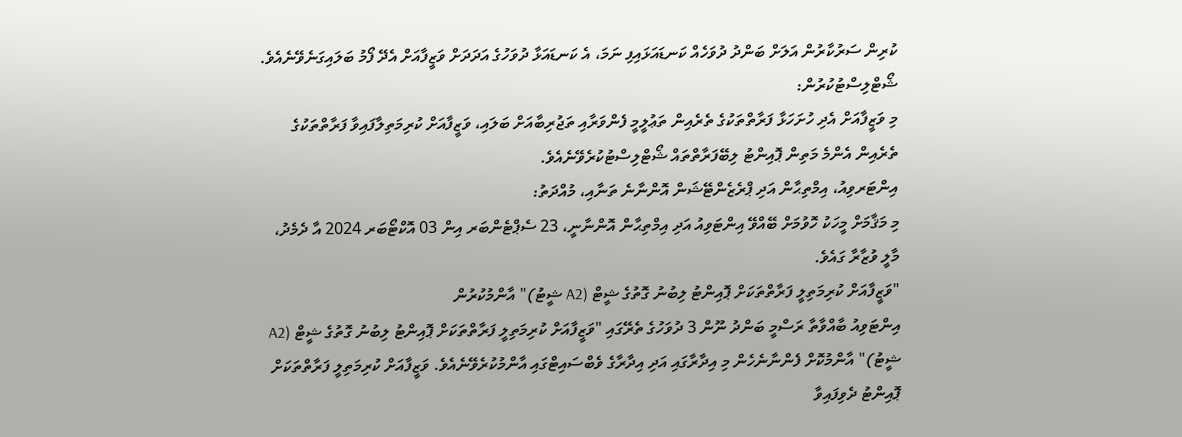ކުރިން ސަރުކާރުން އަލަށް ބަންދު ދުވަހެއް ކަނޑައަޅައިފި ނަމަ، އެ ކަނޑައަޅާ ދުވަހުގެ އަދަދަށް ވަޒީފާއަށް އެދޭ ފޯމު ބަލައިގަނެވޭނެއެވެ.
ޝޯޓްލިސްޓުކުރުން:
މި ވަޒީފާއަށް އެދި ހުށަހަޅާ ފަރާތްތަކުގެ ތެރެއިން ތަޢުލީމީ ފެންވަރާއި ތަޖުރިބާއަށް ބަލައި، ވަޒީފާއަށް ކުރިމަތިލާފައިވާ ފަރާތްތަކުގެ ތެރެއިން އެންމެ މަތިން ޕޮއިންޓު ލިބޭފަރާތްތައް ޝޯޓްލިސްޓުކުރެވޭނެއެވެ.
އިންޓަރވިއު، އިމްތިޙާން އަދި ޕްރެޒެންޓޭޝަން އޮންނާނެ ތަނާއި، މުއްދަތު:
މި މަޤާމަށް މީހަކު ހޮވުމަށް ބޭއްވޭ އިންޓަވިއު އަދި އިމްތިޙާން އޮންނާނީ، 23 ސެޕްޓެންބަރ އިން 03 އޮކްޓޯބަރ 2024 އާ ދެމެދު، މާލީ ވުޒާރާ ގައެވެ.
"ވަޒީފާއަށް ކުރިމަތިލީ ފަރާތްތަކަށް ޕޮއިންޓު ލިބުނު ގޮތުގެ ޝީޓް (A2 ޝީޓު)" އާންމުކުރުން
އިންޓަވިއު ބާއްވާތާ ރަސްމީ ބަންދު ނޫން 3 ދުވަހުގެ ތެރޭގައި "ވަޒީފާއަށް ކުރިމަތިލީ ފަރާތްތަކަށް ޕޮއިންޓު ލިބުނު ގޮތުގެ ޝީޓް (A2 ޝީޓު)" އާންމުކޮށް ފެންނާނެހެން މި އިދާރާގައި އަދި އިދާރާގެ ވެބްސައިޓްގައި އާންމުކުރެވޭނެއެވެ. ވަޒީފާއަށް ކުރިމަތިލީ ފަރާތްތަކަށް ޕޮއިންޓު ދެވިފައިވާ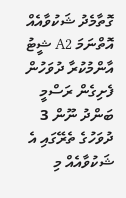ގޮތާމެދު ޝަކުވާއެއް އޮތްނަމަ A2 ޝީޓު އާންމުކުރާ ދުވަހުން ފެށިގެން ރަސްމީ ބަންދު ނޫން 3 ދުވަހުގެ ތެރޭގައި އެ ޝަކުވާއެއް މި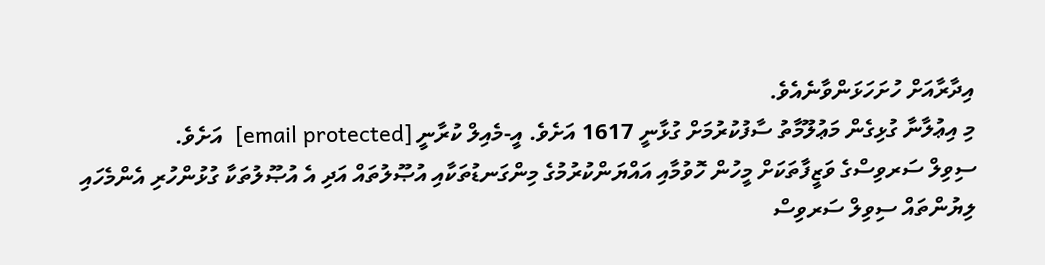އިދާރާއަށް ހުށަހަޅަންވާނެއެވެ.
މި އިޢުލާނާ ގުޅިގެން މަޢުލޫމާތު ސާފުކުރުމަށް ގުޅާނީ 1617 އަށެވެ. އީ-މެއިލް ކުރާނީ [email protected]  އަށެވެ.
ސިވިލް ސަރވިސްގެ ވަޒީފާތަކަށް މީހުން ހޮވުމާއި އައްޔަންކުރުމުގެ މިންގަނޑުތަކާއި އުޞޫލުތައް އަދި އެ އުޞޫލުތަކާ ގުޅުންހުރި އެންމެހައި ލިޔުންތައް ސިވިލް ސަރވިސް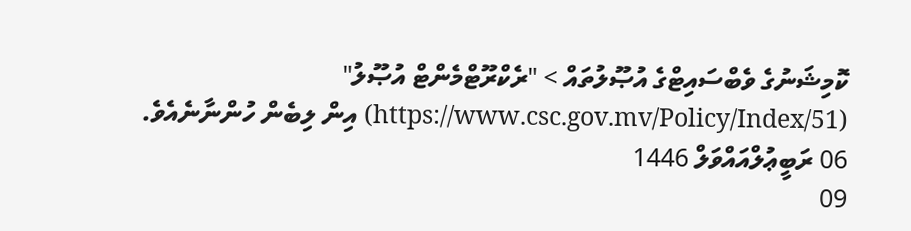ކޮމިޝަނުގެ ވެބްސައިޓްގެ އުޞޫލުތައް > "ރެކްރޫޓްމެންޓް އުޞޫލު" (https://www.csc.gov.mv/Policy/Index/51) އިން ލިބެން ހުންނާނެއެވެ.
06 ރަބީޢުލްއައްވަލް 1446
09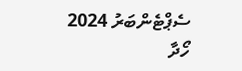ސެޕްޓެންބަރު 2024
ހޯދާ